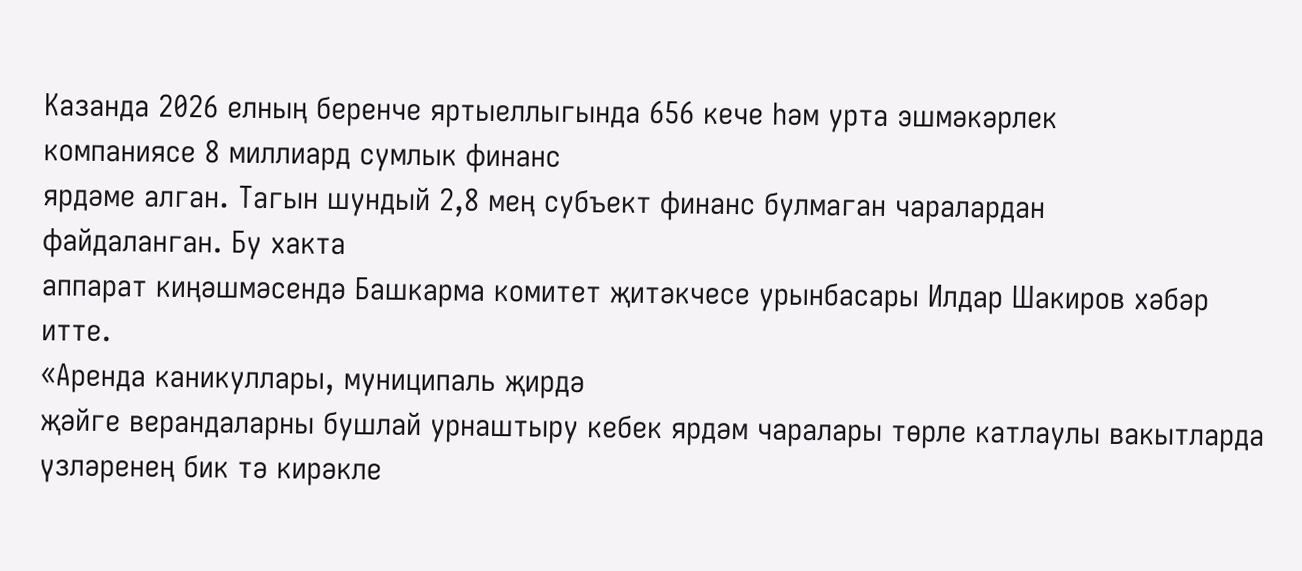Казанда 2026 елның беренче яртыеллыгында 656 кече һәм урта эшмәкәрлек
компаниясе 8 миллиард сумлык финанс
ярдәме алган. Тагын шундый 2,8 мең субъект финанс булмаган чаралардан
файдаланган. Бу хакта
аппарат киңәшмәсендә Башкарма комитет җитәкчесе урынбасары Илдар Шакиров хәбәр
итте.
«Аренда каникуллары, муниципаль җирдә
җәйге верандаларны бушлай урнаштыру кебек ярдәм чаралары төрле катлаулы вакытларда үзләренең бик тә кирәкле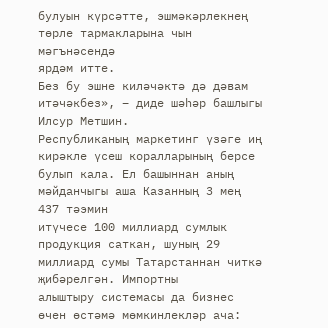булуын күрсәтте, эшмәкәрлекнең төрле тармакларына чын мәгънәсендә
ярдәм итте.
Без бу эшне киләчәктә дә дәвам итәчәкбез», – диде шәһәр башлыгы Илсур Метшин.
Республиканың маркетинг үзәге иң кирәкле үсеш коралларының берсе булып кала. Ел башыннан аның
мәйданчыгы аша Казанның 3 мең 437 тәэмин
итүчесе 100 миллиард сумлык
продукция саткан, шуның 29 миллиард сумы Татарстаннан читкә җибәрелгән. Импортны
алыштыру системасы да бизнес өчен өстәмә мөмкинлекләр ача: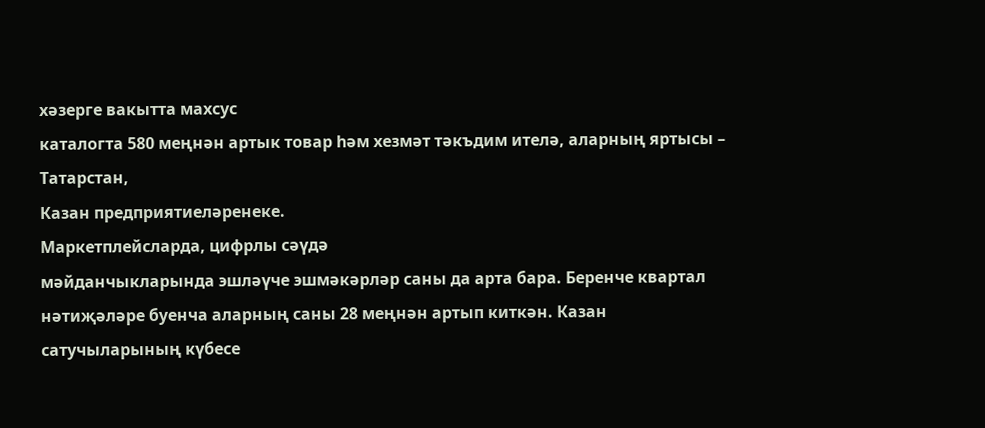хәзерге вакытта махсус
каталогта 580 меңнән артык товар һәм хезмәт тәкъдим ителә, аларның яртысы – Татарстан,
Казан предприятиеләренеке.
Маркетплейсларда, цифрлы сәүдә
мәйданчыкларында эшләүче эшмәкәрләр саны да арта бара. Беренче квартал
нәтиҗәләре буенча аларның саны 28 меңнән артып киткән. Казан сатучыларының күбесе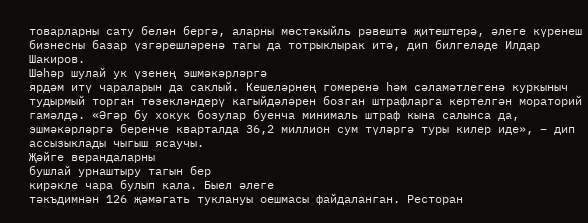товарларны сату белән бергә, аларны мөстәкыйль рәвештә җитештерә, әлеге күренеш
бизнесны базар үзгәрешләренә тагы да тотрыклырак итә, дип билгеләде Илдар
Шакиров.
Шәһәр шулай ук үзенең эшмәкәрләргә
ярдәм итү чараларын да саклый. Кешеләрнең гомеренә һәм сәламәтлегенә куркыныч
тудырмый торган төзекләндерү кагыйдәләрен бозган штрафларга кертелгән мораторий
гамәлдә. «Әгәр бу хокук бозулар буенча минималь штраф кына салынса да,
эшмәкәрләргә беренче кварталда 36,2 миллион сум түләргә туры килер иде», – дип
ассызыклады чыгыш ясаучы.
Җәйге верандаларны
бушлай урнаштыру тагын бер
кирәкле чара булып кала. Быел әлеге
тәкъдимнән 126 җәмәгать туклануы оешмасы файдаланган. Ресторан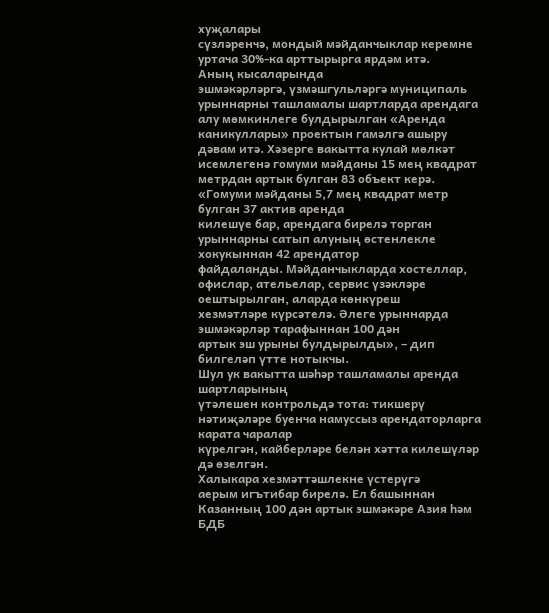хуҗалары
сүзләренчә, мондый мәйданчыклар керемне уртача 30%-ка арттырырга ярдәм итә.
Аның кысаларында
эшмәкәрләргә, үзмәшгульләргә муниципаль урыннарны ташламалы шартларда арендага алу мөмкинлеге булдырылган «Аренда
каникуллары» проектын гамәлгә ашыру дәвам итә. Хәзерге вакытта кулай мөлкәт
исемлегенә гомуми мәйданы 15 мең квадрат
метрдан артык булган 83 объект керә. «Гомуми мәйданы 5,7 мең квадрат метр булган 37 актив аренда
килешүе бар, арендага бирелә торган урыннарны сатып алуның өстенлекле хокукыннан 42 арендатор
файдаланды. Мәйданчыкларда хостеллар, офислар, ательелар, сервис үзәкләре
оештырылган, аларда көнкүреш
хезмәтләре күрсәтелә. Әлеге урыннарда
эшмәкәрләр тарафыннан 100 дән
артык эш урыны булдырылды», – дип билгеләп үтте нотыкчы.
Шул ук вакытта шәһәр ташламалы аренда шартларының
үтәлешен контрольдә тота: тикшерү нәтиҗәләре буенча намуссыз арендаторларга
карата чаралар
күрелгән, кайберләре белән хәтта килешүләр дә өзелгән.
Халыкара хезмәттәшлекне үстерүгә
аерым игътибар бирелә. Ел башыннан
Казанның 100 дән артык эшмәкәре Азия һәм БДБ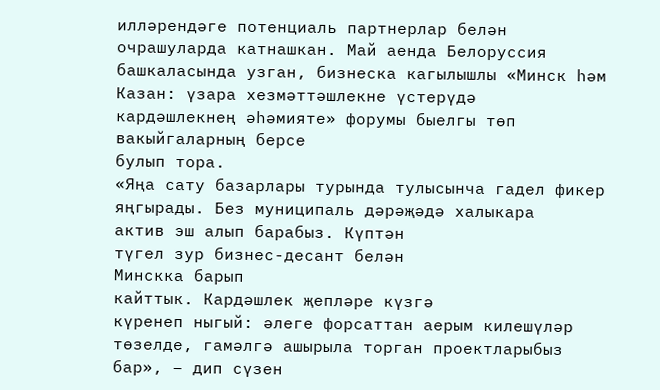илләрендәге потенциаль партнерлар белән
очрашуларда катнашкан. Май аенда Белоруссия башкаласында узган, бизнеска кагылышлы «Минск һәм Казан: үзара хезмәттәшлекне үстерүдә
кардәшлекнең әһәмияте» форумы быелгы төп вакыйгаларның берсе
булып тора.
«Яңа сату базарлары турында тулысынча гадел фикер яңгырады. Без муниципаль дәрәҗәдә халыкара
актив эш алып барабыз. Күптән
түгел зур бизнес-десант белән
Минскка барып
кайттык. Кардәшлек җепләре күзгә
күренеп ныгый: әлеге форсаттан аерым килешүләр төзелде, гамәлгә ашырыла торган проектларыбыз бар», – дип сүзен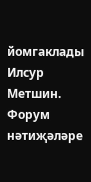йомгаклады Илсур Метшин.
Форум нәтиҗәләре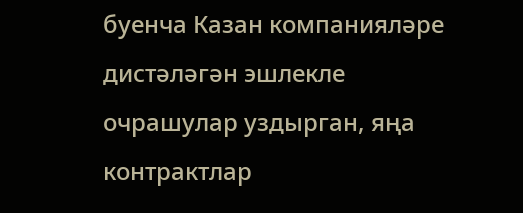буенча Казан компанияләре дистәләгән эшлекле очрашулар уздырган, яңа контрактлар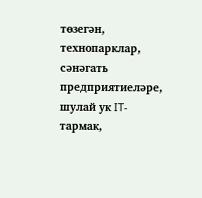төзегән, технопарклар, сәнәгать
предприятиеләре, шулай ук IT-тармак,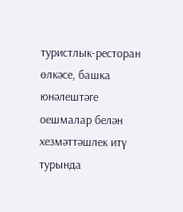туристлык-ресторан өлкәсе, башка
юнәлештәге оешмалар белән
хезмәттәшлек итү турында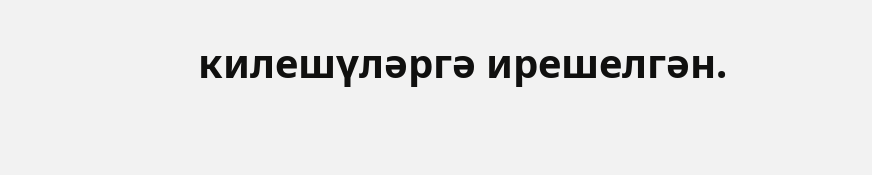килешүләргә ирешелгән.